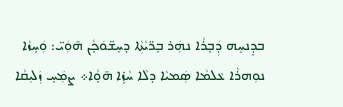ܒܕܸܢܚܹܗ ܕܲܒ̣ܪܵܐ ܢܗܲܪ ܒܸܪ̈ܝܵܬܼܵܐ ܕܚܸܫ̈ܘܿܟ̣ܵܢ ܗ̄ܘܲܝ̈: ܘܲܚ̣ܙܵܐ ܢܘܼܗܪܵܐ ܥܵܠܡܵܐ ܣܲܡܝܵܐ ܕܠܵܐ ܚܵܙܹ̇ܐ ܗ̄ܘ̣ܵܐ܀ ܨܡܲܚ̣ ܙܲܠܝܼܩܵܐ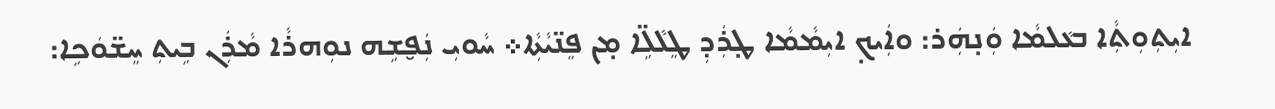ܐܝܼܬܼܘܼܬܼܵܐ ܒܥܵܠܡܵܐ ܘܲܢ̣ܗܲܪ: ܘܐܲܝܟ̣ ܐܝܼܡܵܡܵܐ ܛ̣ܪܲܕܼ ܛܸܠܵܠܹ̈ܐ ܡ̣ܢ ܦܸܢ̈ܝܵܬܼܵܐ܀ ܚܵܘܝܼ ܢܲܦ̮ܫܹܗ ܢܘܼܗܪܵܐ ܡܵܪܲܢ ܒܹܝܬܼ ܚܸܫ̈ܘܿܟܹܐ: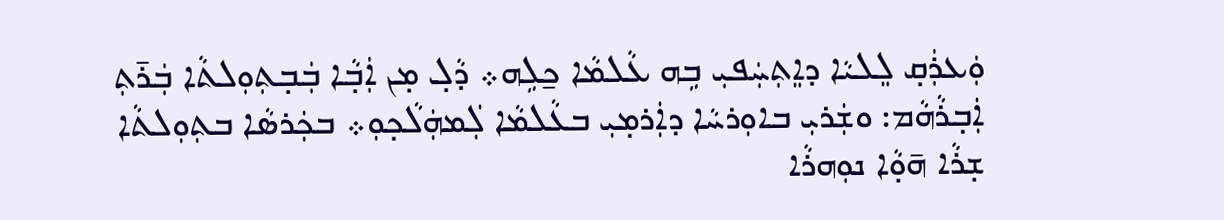ܘܲܥܪܲܩ̣ ܠܸܠܝܵܐ ܕܐܸܬܼܚܲܦܝܼ ܒܹܗ ܥܵܠܡܵܐ ܟ̱ܠܹܗ܀ ܕܵܠ̣ ܡ̣ܢ ܐܲܒ̣ܵܐ ܒܲܒ̣ܬܼܘܼܠܬܵܐ ܒܲܪ̄ܬܼ ܐܲܒ̣ܪܵܗܵܡ: ܘܫܲܪܝܼ ܒܐܘܼܪܚܵܐ ܕܐܲܪܡ̣ܝܼ ܒܥܵܠܡܵܐ ܠܲܡܗܲܠܵܟ̣ܘܼ܀ ܒܟܲܪܣܵܐ ܒܬܼܘܼܠܬܵܐ ܫ̣ܪܵܐ ܗ̄ܘ̣ܵܐ ܢܘܼܗܪܵܐ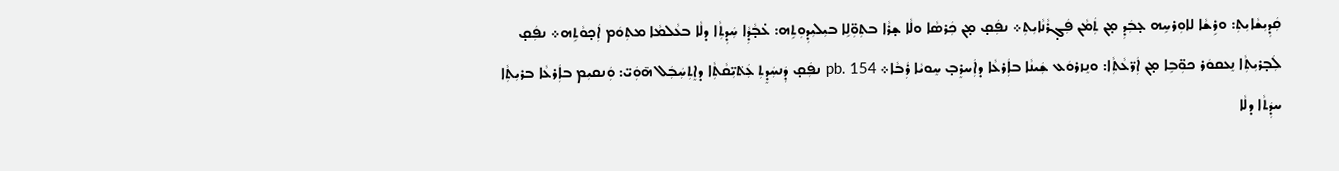ܩܲܕܼܝܼܫܵܐܝܼܬܼ: ܘܪܹܫܵܐ ܠܐܘܼܪܚܹܗ ܥ̣ܒܲܕܼ ܡ̣ܢ ܬܲܡܵܢ ܦܲܓ̣ܪܵܢܵܐܝܼܬܼ܀ ܢܦܲܩ̣ ܡ̣ܢ ܟܲܪܣܵܐ ܘܠܵܐ ܫ̣ܪܵܐ ܒܬܼܘܼ̈ܠܹܐ ܒܝܼܠܝܼܕܼܘܼܬܹܗ: ܥ̇ܒ̣ܵܕܼܵܐ ܚܲܕܼܬܼܵܐ ܕܠܵܐ ܒܥܵܠܡܵܐ ܡܬܼܘܿܡ ܐܲܟ̣ܘܵܬܹܗ܀ ܢܦܲܩ̣ ܠܲܒ̣ܪܝܼܬܼܵܐ ܢܸܥܩܘܿܪ ܟܘܼ̈ܒܹܐ ܡ̣ܢ ܐܲܪ̈ܥܵܬܼܵܐ: ܘܢܸܙܪܘܿܥ ܫܲܝܢܵܐ ܒܐܲܪܥܵܐ ܕܐܲܚܪܸܒ̣ ܚܸܘܝܵܐ ܪܲܒܵܐ܀ pb. 154 ܢܦܲܩ̣ ܕܲܢܚܲܕܸܬܼ ܥܲܬ݁ܝܼ̈ܩܵܬܼܵܐ ܕܐܸܬܼܚܲܒܲܠ ܗ̄ܘܲܝ̈: ܘܲܢܩܝܼܡ ܒܐܲܪܥܵܐ ܒܪܝܼܬܼܵܐ ܚܕܲܬܵܐ ܕܠܵܐ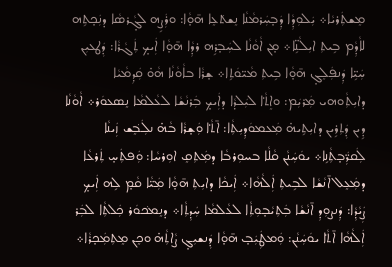ܡܸܫܬܲܪܝܵܐ܀ ܝܲܠܘܼܕܼܵܐ ܕܲܒ̣ܚܲܪܡܵܢܵܐ ܢܸܫܬ݁ܥܸܐ ܗ̄ܘ̣ܵܐ: ܘܪܲܨܹܗ ܠܓ̣ܵܪܣܵܐ ܕܢܲܟ̣ܬܹܗ ܠܐܵܕܼܵܡ ܒܹܝܬܼ ܐܝܼܠܵܢܹ̈ܐ܀ ܡ̣ܢ ܐܵܘܵܢܵܐ ܠܚܲܒ̣ܪܹܗ ܪܕܼܵܐ ܗ̄ܘ̣ܵܐ ܐܲܝܟ̣ ܬܲܓܵܪܵܐ: ܕܲܛܥܝܼܢ ܚܲܝܹ̈ܐ ܕܲܢܦܲܠܸܓ̣ ܗ̄ܘ̣ܵܐ ܒܹܝܬܼ ܡܵܝ̈ܘܿܬܹܐ܀ ܫ̣ܪܵܐ ܒܐܵܘܵܢܵܐ ܗܵܘ̇ ܩܲܕܼܡܵܝܵܐ ܕܐܝܼܬܼܵܘܗܝ ܡܲܪܝܲܡ: ܘܐܸܬ݀ܵܐ ܠܝܲܠܕܵܐ ܕܐܲܝܟ̣ ܒܲܪܢܵܫܵܐ ܠܥܵܠܡܵܐ ܢܸܣܥܘܿܪ܀ ܐܵܘܵܢܵܐ ܕܹܝܢ ܕܲܬܼܪܹܝܢ ܕܐܝܼܬܹܝܗ̇ ܡܲܥܡܘܿܕܼܝܼܬܼܵܐ: ܐ̄ܬ݀ܵܐ ܘܲܫ̣ܪܵܐ ܒܵܗ̇ ܢܠܲܒܸ݁ܫ ܙܲܝܢܵܐ ܠܲܩܪ̈ܲܒ̣ܬܼܵܢܹܐ܀ ܝܘܿܚܲܢܵܢ ܩܵܠܵܐ ܒܚܘܼܪܒܵܐ ܕܡܲܬܼܩܸ ܐܘܼܪܚܵܐ: ܘܲܦܬܲܚ̣ ܬܲܪܥܵܐ ܕܡܲܥܸܠ ܐ̄ܢܵܫܵܐ ܠܒܹܝܬܼ ܐܲܠܵܗܵܐ܀ ܐܲܝܟܵܐ ܕܐܝܼܬܼ ܗ̄ܘ̣ܵܐ ܡܲܝ̈ܵܐ ܩܵܡ̣ ܠܹܗ ܐܲܝܟ̣ ܨܲܝܵܕܼܵܐ: ܕܲܢܨܘܼܕܼ ܐ̄ܢܵܫܵܐ ܒܲܬܼܝܵܒ̣ܘܼܬܼܵܐ ܠܥܵܠܡܵܐ ܚܲܕܼܬܼܵܐ܀ ܕܢܸܡܟ݁ܘܿܪ ܟܲܠܬܼܵܐ ܠܒܲܪ ܐܲܠܵܗܵܐ ܐ̄ܬ݀ܵܐ ܝܘܿܚܲܢܵܢ: ܘܲܡܛܲܝܲܒ̣ ܗ̄ܘ̣ܵܐ ܕܲܢܫܝܼܓ̣ ܨܵܐܬܼܵܗ̇ ܘܟܸܢ ܡܸܬܼܡܲܟ̣ܪܵܐ܀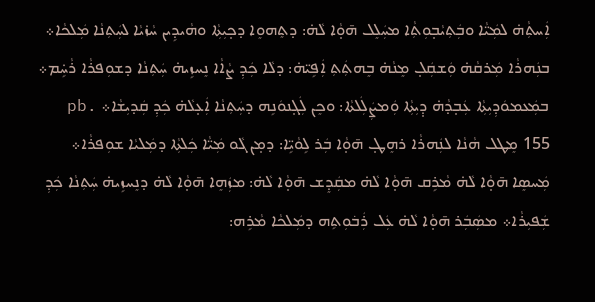ܐܲܚܬܼܵܗ̇ ܠܡܲܝ̈ܵܐ ܘܒܲܬܼܝܵܒ̣ܘܼܬܼܵܐ ܡܚܲܠܸܠ ܗ̄ܘ̣ܵܐ ܠܵܗ̇: ܕܬܸܗܘܸܐ ܕܟ̣ܝܼܬܼܵܐ ܘܗܵܝܕܹܝܢ ܚܵܙ̇ܝܵܐ ܠܚܲܬܼܢܵܐ ܡܲܠܟܵܐ܀ ܒܢܲܗܪܵܐ ܡܲܪܩܵܗ̇ ܘܲܫܩܲܠ̣ ܡܸܢܵܗ̇ ܒܸܗܬܲܬܼ ܐܲܦܹܝ̈ܗ̇: ܕܠܵܐ ܟܲܕܼ ܨܵܐܵܐ ܢܸܚܙܹܝܗ̇ ܚܲܬܼܢܵܐ ܕܫܘܼܦܪܵܐ ܪܵܚܹ̇ܡ܀ ܒܡܲܥܡܘܿܕܼܝܼܬܼܵܐ ܥܲܒ̣ܕܵܗ̇ ܕ̣ܝܼܬܼܵܐ ܘܲܡܨܲܠܲܠܬܵܐ: ܘܟܸܢ ܠܲܓ̣ܢܘܿܢܹܗ ܕܚܲܬܼܢܵܐ ܐܲܥ̣ܠܵܗ̇ ܟܲܕܼ ܩܲܕܝܼܫܵܐ܀ pb. 155 ܡܸܛܠ ܗܵܢܵܐ ܠܢܲܗܪܵܐ ܪܗܸܛ̣ ܗ̄ܘ̣ܵܐ ܒܲܪ ܠܹܘܵܝܹ̈ܐ: ܕܡ̣ܢ ܓܵܘ ܡܲܝ̈ܵܐ ܟܲܠܬܼܵܐ ܕܡܲܠܝܵܐ ܫܘܼܦܪܵܐ܀ ܡܲܚܣܸܐ ܗ̄ܘ̣ܵܐ ܠܵܗ̇ ܡܵܪܹܩ ܗ̄ܘ̣ܵܐ ܠܵܗ̇ ܡܩܲܕܸܫ ܗ̄ܘ̣ܵܐ ܠܵܗ̇: ܡܙܲܗܸܐ ܗ̄ܘ̣ܵܐ ܠܵܗ̇ ܕܢܸܚܙܹܝܗ̇ ܚܲܬܼܢܵܐ ܟܲܕܼ ܫܲܦܝܼܪܵܐ܀ ܡܣܲܒܲܪ ܗ̄ܘ̣ܵܐ ܠܵܗ̇ ܥܲܠ ܪܲܒ݁ܘܼܬܹܗ ܕܡܲܠܟܵܐ ܡܵܪܹܗ: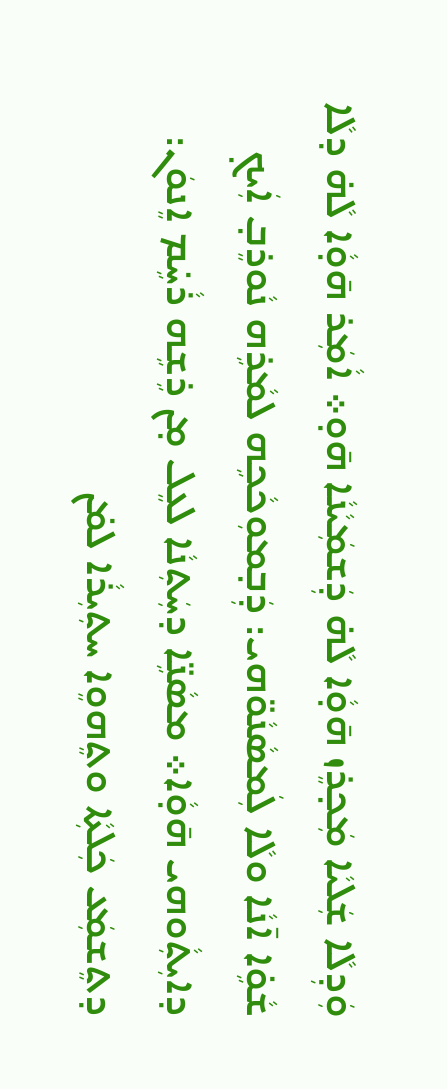ܘܲܕܼܠܵܐ ܫܲܠܝܵܐ ܡܲܟ̣ܪܸܙ ܗ̄ܘ̣ܵܐ ܠܵܗ̇ ܕܲܫܡܲܝܵܢܵܐ ܗ̄ܘ̣܀ ܐܵܡܲܪ ܗ̄ܘ̣ܵܐ ܠܵܗ̇ ܕܠܵܐ ܫܵܘܹ̇ܐ ܐ̄ܢܵܐ ܘܠܵܐ ܠܲܡܣܵܢܵܘ̈ܗܝ: ܕܲܒ̣ܡܘܼܟܵܟܹܗ ܠܡܵܪܹܗ ܢܵܘܪܸܒ̣ ܐܲܝܟ̣ ܕܐܝܼܬܼܵܘܗܝ ܗ̄ܘ̣ܵܐ܀ ܡܣܵܢܹ̈ܐ ܕܚܲܬܼܢܵܐ ܠܥܸܠ ܡ̣ܢ ܪܹܫܹܗ ܪܵܚܹ̇ܡ ܐܸܢܘܿܢ: ܕܬܸܫܡܲܥ ܟܲܠܬܼܵܐ ܘܬܸܗܘܸܐ ܚܬܼܝܼܪܵܐ ܠܡ̇ܢ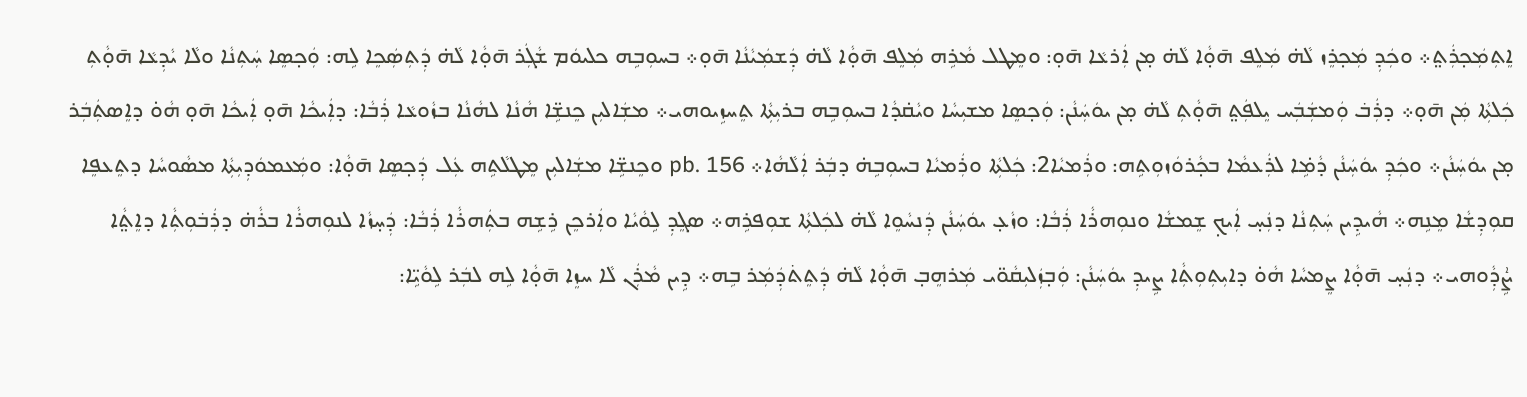ܐܸܬܼܡܲܟ̣ܪܲܬ݀܀ ܘܟܲܕܼ ܡܲܟ̣ܪܸܙ ܠܵܗ̇ ܡܲܠܸܦ ܗ̄ܘ̣ܵܐ ܠܵܗ̇ ܡ̣ܢ ܐܲܪܥܵܐ ܗ̄ܘ̣: ܘܡܸܛܠ ܡܵܪܹܗ ܡܲܠܸܦ ܗ̄ܘ̣ܵܐ ܠܵܗ̇ ܕܲܫܡܲܝܵܢܵܐ ܗ̄ܘ̣܀ ܒܚܘܼܒܹܗ ܟܠܝܘܿܡ ܫܵܓܲܪ ܗ̄ܘ̣ܵܐ ܠܵܗ̇ ܕܲܬܼܣܲܟܸܐ ܠܹܗ: ܘܲܟ̣ܣܸܐ ܚܲܬܼܢܵܐ ܘܠܵܐ ܝܵܕܼܥܵܐ ܗ̄ܘ̣ܵܬܼ ܟܲܠܬܼܵܐ ܡܲܢ ܗ̄ܘ̣܀ ܕܪܲܒ݁ ܘܲܡܫܲܒܲܚ ܝܸܠܦܲܬ݀ ܗ̄ܘ̣ܵܬܼ ܠܵܗ̇ ܡ̣ܢ ܝܘܿܚܲܢܵܢ: ܘܲܟ̣ܣܸܐ ܡܫܝܼܚܵܐ ܘܝܵܩ̇ܕܵܐ ܒܚܘܼܒܹܗ ܒܪܝܼܬܼܵܐ ܬܸܚܙܹܝܘܗܝ܀ ܡܫܲܐܠܝܼܢ ܟܸܢܫܹ̈ܐ ܗܵܢܵܐ ܠܗܵܢܵܐ ܒܙܵܘܥܵܐ ܪܲܒܵܐ: ܕܐܲܝܟܵܐ ܗ̄ܘ̣ ܐܲܝܟܵܐ ܗ̄ܘ̣ ܗܵܘ̇ ܕܐܸܣܬܲܒܲܪ ܡ̣ܢ ܝܘܿܚܲܢܵܢ܀ ܘܟܲܕܼ ܝܘܿܚܲܢܵܢ ܕܵܡܹ̇ܐ ܠܪܲܥܡܵܐ ܒܟ̣ܵܪܘܿܙܘܼܬܹܗ: ܘܪܲܡܝܵܐ2: ܟܲܠܬܼܵܐ ܘܪܲܡܝܵܐ ܒܚܘܼܒܹܗ̇ ܕܒܲܪ ܐܲܠܵܗܵܐ܀ pb. 156 ܘܟܸܢܫܹ̈ܐ ܡܫܲܐܠܝܼܢ ܡܸܛܠܵܬܹܗ ܥܲܠ ܕܲܟ̣ܣܸܐ ܗ̄ܘ̣ܵܐ: ܘܡܲܥܡܘܿܕܼܝܼܬܼܵܐ ܡܣܵܘܚܵܐ ܕܬܸܥܦܸܐ ܩܘܼܕܼܫܵܐ ܡܸܢܹܗ܀ ܗܵܝܕܹܝܢ ܚܲܬܼܢܵܐ ܕܢܲܚ̣ ܐܲܝܟ̣ ܫܸܡܫܵܐ ܘܢܘܼܗܪܵܐ ܪܲܒܵܐ: ܘܙܵܥ̣ ܝܘܿܚܲܢܵܢ ܕܲܢܚܵܘܸܐ ܠܵܗ̇ ܠܟܲܠܬܼܵܐ ܫܘܼܦܪܹܗ܀ ܣܓܸܕܼ ܠܹܘܵܝܵܐ ܘܐܲܪܟܸܢ ܪܹܫܹܗ ܒܬܲܗܪܵܐ ܪܲܒܵܐ: ܕܲܚ̣ܙܵܐ ܠܢܘܼܗܪܵܐ ܒܪܵܗ̇ ܕܪܲܒ݁ܘܼܬܼܵܐ ܕܐܸܬ݀ܵܐ ܨܑܹܕܼܵܘܗܝ܀ ܕܢܲܚ̣ ܗ̄ܘ̣ܵܐ ܨܸܡܚܵܐ ܗܵܘ̇ ܕܐܝܼܬܼܘܼܬܼܵܐ ܨܹܝܕܼ ܝܘܿܚܲܢܵܢ: ܘܲܒ̣ܙܲܠܝܼܩܵܘ̈ܝ ܡܲܪܗܸܒ̣ ܗ̄ܘ̣ܵܐ ܠܵܗ̇ ܕܲܬܸܬ݁ܕܲܡܲܪ ܒܹܗ܀ ܕܹܝܢ ܡܵܪܲܢ ܠܵܐ ܚܙܸܐ ܗ̄ܘ̣ܵܐ ܠܹܗ ܠܒܲܪ ܠܹܘܵܝܹ̈ܐ: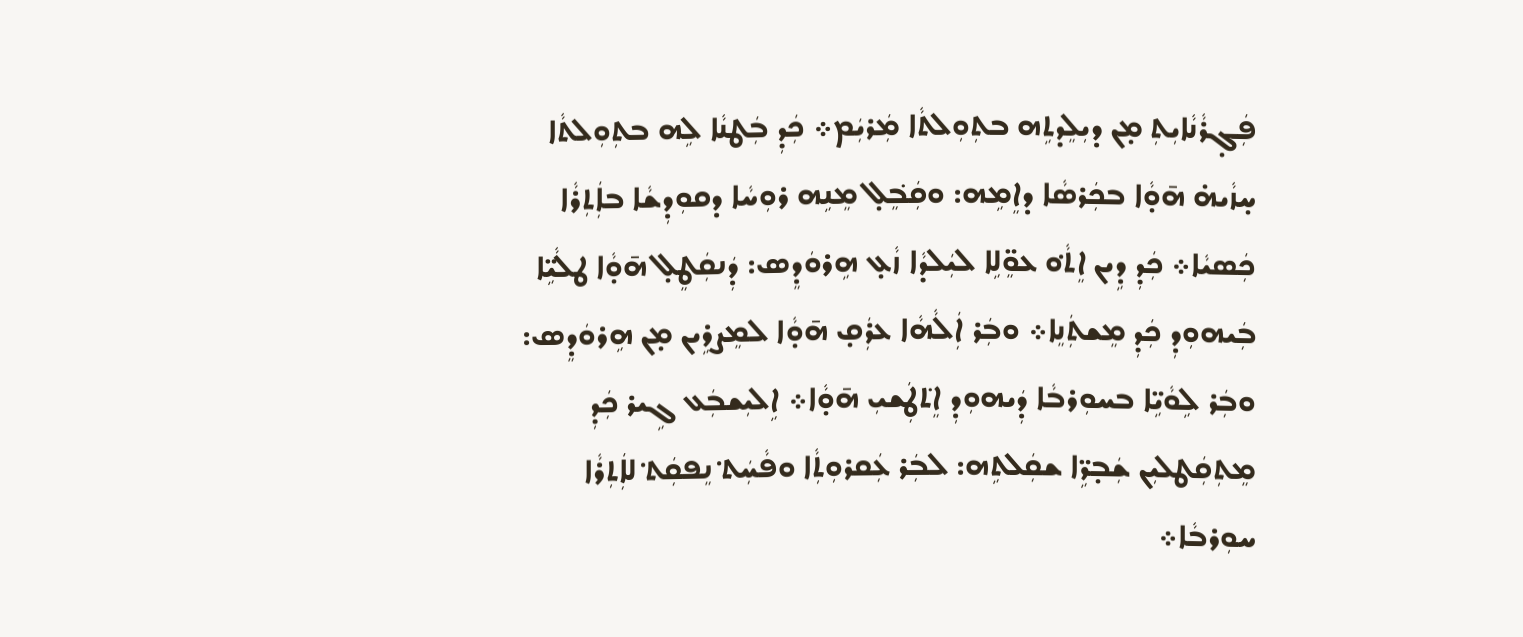ܦܲܓ̣ܪܵܢܵܐܝܼܬܼ ܡ̣ܢ ܕܝܼܠܸܕܬܹܗ ܒܬܼܘܼܠܬܵܐ ܡܲܪܝܲܡ܀ ܟܲܕܼ ܒܲܛܢܵܐ ܠܹܗ ܒܬܼܘܼܠܬܵܐ ܚ̣ܙܵܝܗ̇ ܗ̄ܘ̣ܵܐ ܒܟܲܪܣܵܐ ܕܐܸܡܹܗ: ܘܩܲܒܸ݁ܠ̣ ܡܸܢܹܗ ܪܘܼܚܵܐ ܕܩܘܼܕܼܫܵܐ ܒܐܲܬܼܪܵܐ ܟܲܣܝܵܐ܀ ܟܲܕܼ ܕܹܝܢ ܐܸܬ݀ܵܘ ܥܘܸ̈ܠܹܐ ܠܝܲܠܕܵܐ ܙܵܥ̣ ܗܹܪܘܿܕܸܣ: ܕܲܢܩܲܛܸܠ̣ ܗ̄ܘ̣ܵܐ ܛܠܵܝܹ̈ܐ ܒܲܝܗܘܼܕܼ ܟܲܕܼ ܡܸܫܬܲܢܸܐ܀ ܘܒܲܪ ܐܲܠܵܗܵܐ ܥܪܲܩ̣ ܗ̄ܘ̣ܵܐ ܠܡܸܨܪܹܝܢ ܡ̣ܢ ܗܹܪܘܿܕܸܣ: ܘܒܲܪ ܠܹܘܵܝܹ̈ܐ ܒܚܘܼܪܒܵܐ ܕܲܝܗܘܼܕܼ ܐܸܬ݁ܛܲܫܝܼ ܗ̄ܘ̣ܵܐ܀ ܐܹܠܝܼܫܒܲܥ ܓܹܝܪ ܟܲܕܼ ܡܸܬܼܩܲܛܠܝܼܢ ܫܲܒ̣ܪܹ̈ܐ ܫܩܲܠܬܹܗ: ܠܒܲܪ ܥܲܩܪܘܼܬܼܵܐ ܘܦܵܚܲܬ݀ ܢܸܦܩܲܬ݀ ܠܐܲܬܼܪܵܐ ܚܘܼܪܒܵܐ܀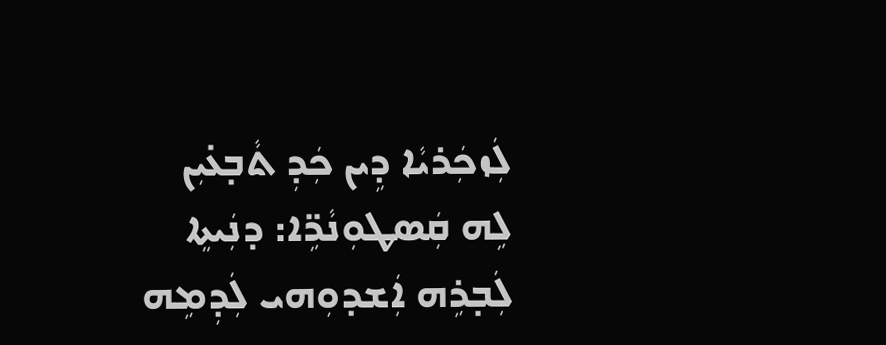ܠܲܙܟܲܪܝܵܐ ܕܹܝܢ ܟܲܕܼ ܬܵܒ̣ܥ̇ܝܼܢ ܠܹܗ ܩܲܣܛܘܼܢܵܪܹ̈ܐ: ܕܢܲܝܬܸܐ ܠܲܒ̣ܪܹܗ ܐܲܫܕܘܼܗܝ ܠܲܕܼܡܹܗ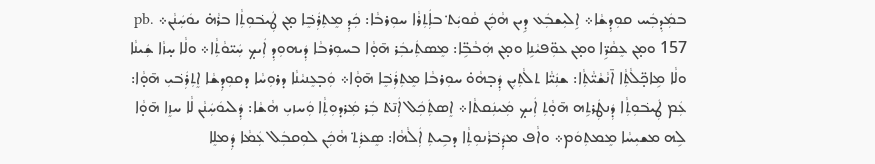ܒܡܲܕܼܒܲܚ ܩܘܼܕܼܫܵܐ܀ ܐܹܠܝܼܫܒܲܥ ܕܹܝܢ ܗܵܟܲܢ ܩܵܘܝܲܬ݀ ܒܐܲܬܼܪܵܐ ܚܘܼܪܒܵܐ: ܟܲܕܼ ܡܸܬܼܪܲܒܸ݁ܐ ܡ̣ܢ ܛܲܝܒ݁ܘܼܬܼܵܐ ܒܪܵܗ̇ ܝܘܿܚܲܢܵܢ܀ pb. 157 ܘܡ̣ܢ ܥܸܩܵܪܹ̈ܐ ܘܡ̣ܢ ܥܘܼ̈ܦܝܵܢܹܐ ܘܡ̣ܢ ܗܲܒܵܒܹ̈ܐ: ܡܸܣܬܲܝܒܲܪ ܗ̄ܘ̣ܵܐ ܒܚܘܼܪܒܵܐ ܕܲܝܗܘܼܕܼ ܐܲܝܟ̣ ܚܲܝ̈ܘܵܬܼܵܐ܀ ܘܠܵܐ ܚ̣ܙܵܐ ܫܲܝܢܵܐ ܘܠܵܐ ܡܹܐܟ̣̈ܠܵܬܼܵܐ ܐ̄ܢܵܫܵܝ̈ܵܬܼܵܐ: ܫܢܲܝ̈ܵܐ ܬܠܵܬܼܝܼܢ ܕܲܒ̣ܗܵܘ̇ ܚܘܼܪܒܵܐ ܡܸܬܼܪܲܒܸ݁ܐ ܗ̄ܘ̣ܵܐ܀ ܘܲܒ̣ܥܸܢܝܵܢܵܐ ܕܪܘܼܚܵܐ ܕܩܘܼܕܼܫܵܐ ܐܸܬܼܪܲܒ݁ܝܼ ܗ̄ܘ̣ܵܐ: ܥܲܡ ܛܲܝܒ݁ܘܼܬܼܵܐ ܕܲܢܛܲܪܬܹܗ ܗ̄ܘ̣ܵܬܼ ܐܲܝܟ̣ ܡܲܝܢܲܩܬܵܐ܀ ܐܸܣܬܲܟܲܠ ܐܲܢ̄ܬ݁ ܒܲܪ ܡܲܪܕܘܼܬܼܵܐ ܘܲܚܙܝܼ ܗܵܫܵܐ: ܕܲܠܝܘܿܚܲܢܵܢ ܠܵܐ ܚܙܸܐ ܗ̄ܘ̣ܵܐ ܠܹܗ ܡܫܝܼܚܵܐ ܡܸܡܬܼܘܿܡ܀ ܘܐܵܦ ܡܕܲܒ݁ܪܵܢܘܼܬܼܵܐ ܕܒܹܝܬܼ ܐܲܠܵܗܵܐ: ܣܸܥܪܲܬ݀ ܗܵܟܲܢ ܠܘܼܩܒܲܠ ܥܲܡܵܐ ܕܲܡܠܸܐ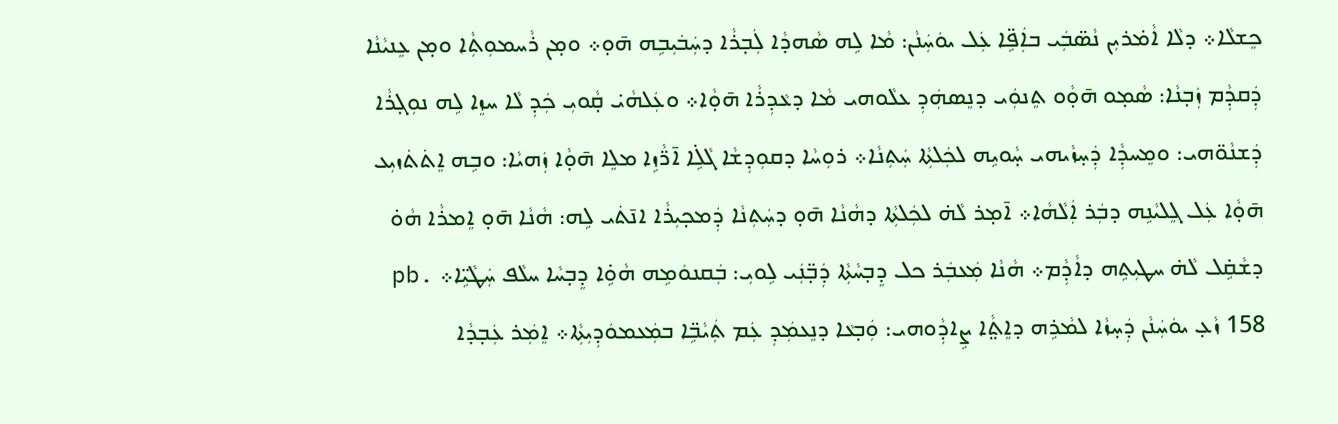ܟܸܫܠܵܐ܀ ܕܠܵܐ ܐܵܡ̇ܪܝܼܢ ܢܵܣ̈ܒܲܝ ܒܐܲܦܹ̈ܐ ܥܲܠ ܝܘܿܚܲܢܵܢ: ܡܵܐ ܠܹܗ ܣܵܗܕܵܐ ܠܲܒ̣ܪܵܐ ܕܚܲܒ݁ܝܼܒܹܗ ܗ̄ܘ̣܀ ܘܡ̣ܢ ܪܵܚܡܘܼܬܼܵܐ ܘܡ̣ܢ ܥܸܢܝܵܢܵܐ ܕܲܩܕܼܵܡ ܙܲܒ̣ܢܵܐ: ܣܵܡ̣ܘ ܗ̄ܘ̣ܵܘ ܬܸܢܘܲܝ ܕܢܸܣܗܲܕܼ ܥܠܵܘܗܝ ܡܵܐ ܕܥܵܕܼܪܵܐ ܗ̄ܘ̣ܵܐ܀ ܘܥܲܠܗܵܝ̇ ܩ̣ܵܘܝܼ ܟܲܕܼ ܠܵܐ ܚܙܸܐ ܠܹܗ ܢܘܼܓ̣ܪܵܐ ܕܲܫܢܵܘ̈ܗܝ: ܘܡܸܚܕܼܵܐ ܕܲܚ̣ܙܵܝܗܝ ܚ̣ܵܘܝܹܗ ܠܟܲܠܬܼܵܐ ܚܲܬܼܢܵܐ܀ ܪܘܼܚܵܐ ܕܩܘܼܕܼܫܵܐ ܓܵܠܹ̇ܐ ܐ̄ܪ̈ܵܙܹܐ ܡܠܸܐ ܗ̄ܘ̣ܵܐ ܙܲܗܝܵܐ: ܘܒܹܗ ܐܸܬ݁ܬ݁ܙܝܼܥ ܗ̄ܘ̣ܵܐ ܥܲܠ ܓܸܠܝܵܢܹܗ ܕܒܲܪ ܐܲܠܵܗܵܐ܀ ܐ̄ܡ̣ܪ ܠܵܗ̇ ܠܟܲܠܬܼܵܐ ܕܗܵܢܵܐ ܗ̄ܘ̣ ܕܚܲܬܼܢܵܐ ܕܲܡܟ̣ܝܼܪܵܐ ܐܢ̄ܬ݁ܝ ܠܹܗ: ܗܵܢܵܐ ܗ̄ܘ̣ ܐܸܡܪܵܐ ܗܵܘ̇ ܕܫܵܩܹ̇ܠ ܠܵܗ̇ ܚܛܝܼܬܹܗ ܕܐܵܕܼܵܡ܀ ܗܵܢܵܐ ܡܲܥܒܲܪ ܟܠ ܕܸܒ̣ܚܵܬܼܵܐ ܕܲܒ̣̈ܢܲܝ ܠܹܘܝܼ: ܒܲܩܢܘܿܡܹܗ ܗܵܘܹ̇ܐ ܕܸܒ̣ܚܵܐ ܚܠܵܦ ܚܲܛܵܝܹ̈ܐ܀ pb. 158 ܙܵܥ̣ ܝܘܿܚܲܢܵܢ ܕܲܚ̣ܙܵܐ ܠܡܵܪܹܗ ܕܐܸܬ݀ܵܐ ܨܹܐܕܼܵܘܗܝ: ܘܲܒ̣ܥܵܐ ܕܢܸܥܡܲܕܼ ܥܲܡ ܬܲܝܵܒܹ̈ܐ ܒܡܲܥܡܘܿܕܼܝܼܬܼܵܐ܀ ܐܸܡܲܪ ܥܲܒ̣ܕܵܐ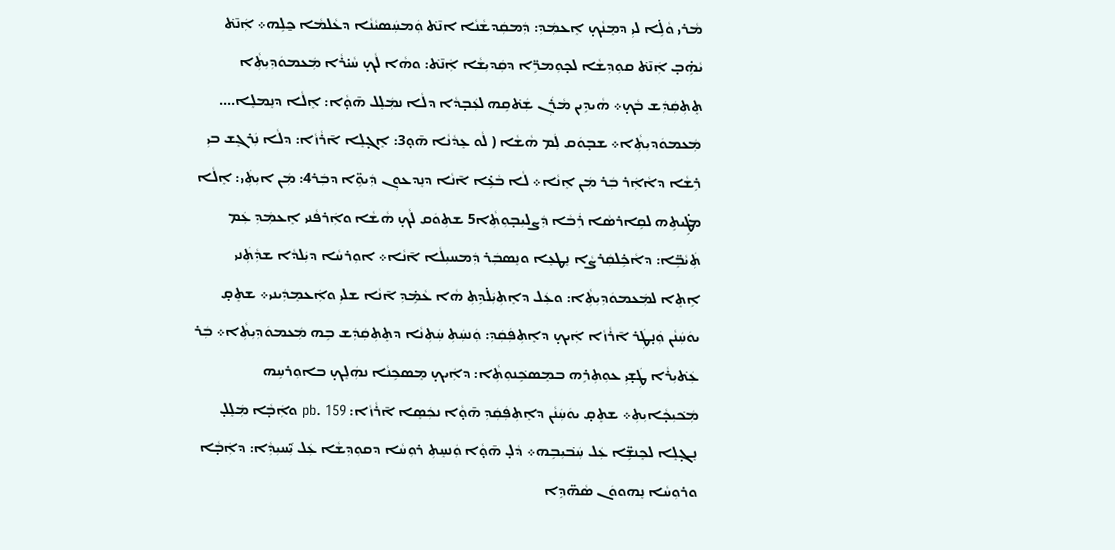ܡܵܪܝ ܘܵܠܹ̇ܐ ܠܝܼ ܕܡܸܢܵܟ̣ ܐܸܥܡܲܕܼ: ܕܲܡܩܲܕܫܵܢܵܐ ܐܢ̄ܬ݁ ܘܲܡܚܲܣܝܵܢܵܐ ܕܥܵܠܡܵܐ ܟ̱ܠܹܗ܀ ܐܲܢ̄ܬ݁ ܝܵܗܹ̇ܒ̣ ܐܲܢ̄ܬ݁ ܩܘܼܕܼܫܵܐ ܠܟ̣ܘܼܡܪܹ̈ܐ ܕܩܲܕܝܼܫܵܐ ܐܲܢ̄ܬ݁: ܘܗܵܐ ܠܵܟ̣ ܚܵܝ̇ܪܵܐ ܡܲܥܡܘܿܕܼܝܼܬܼܵܐ ܬܸܬܼܩܲܕܲܫ ܒܵܟ̣܀ ܗܵܝܕܹܝܢ ܡܵܪܲܢ ܫܲܬ݁ܩܹܗ ܠܥܲܒ̣ܕܵܐ ܕܠܵܐ ܢܡܲܠܸܠ ܗ̄ܘ̣ܵܐ: ܐܸܠܵܐ ܕܢܸܡܠܸܐ.... ܡܲܥܡܘܿܕܝܼܬܼܵܐ܀ ܫܒ̣ܘܿܩ ܠܲܡ ܗܵܫܵܐ ( ܠܵܘ ܥܸܕܵܢܵܐ ܗ̄ܘ̣3: ܐܸܓ̣ܠܸܐ ܐ̄ܪܵܙܵܐ: ܕܠܵܐ ܢܲܪܓܸܫ ܒܝܼ ܪܹܫܵܐ ܕܐܵܐܲܪ ܒܲܪ ܡܲܢ ܐܸܢܵܐ܀ ܠܵܐ ܒܵܥܹ̇ܐ ܐ̄ܢܵܐ ܕܢܸܕܥܘܼܢ ܕܲܝܘܹ̈ܐ ܕܒܲܪ4: ܡܲܢ ܐܝܼܬܲܝ: ܐܸܠܵܐ ܡܛܹ̇ܝܬܹܗ ܠܩܹܐܪܣܵܐ ܪܲܒܵܐ ܕܲܨܠܝܼܒ̣ܘܼܬܼܵܐ5 ܫܬܼܘܿܩ ܠܵܟ̣ ܗܵܫܵܐ ܘܐܲܪܦܵܢܝ ܐܸܥܡܲܕܼ ܥܲܡ ܬܲܝܵܒܹ̈ܐ: ܕܐܵܟܹ̇ܠܩܲܪܨܵܐ ܢܸܛܥܸܐ ܘܢܸܣܒܲܪ ܕܲܡܚܝܼܠܵܐ ܐ̄ܢܵܐ܀ ܐܘܼܪܚܵܐ ܕܝܲܠܕܵܐ ܫܕܼܵܬܲܢܝ ܐܹܬܸܐ ܠܡܲܥܡܘܿܕܼܝܼܬܼܵܐ: ܘܥܲܠ ܕܐܸܬܼܝܲܠ̇ܕܹܬܼ ܗܵܐ ܥܵܡܹ̇ܕܼ ܐ̄ܢܵܐ ܫܠܝܼ ܘܐܲܥܡܸܕܲܝܢܝ܀ ܫܬܸܩ̣ ܝܘܿܚܲܢܵܢ ܘܲܢ̣ܛܲܪ ܐ̄ܪܵܙܵܐ ܐܲܝܟ̣ ܕܐܸܬܼܦܲܩܲܕܼ: ܘܲܢܚܲܬܼ ܚܲܬܼܢܵܐ ܕܬܸܬܼܩܲܕܲܫ ܒܹܗ ܡܲܥܡܘܿܕܼܝܼܬܼܵܐ܀ ܒܲܪ ܥܲܬ݁ܝܼܪܵܐ ܛܲܫ̣ܝܼ ܥܘܼܬܼܪܹܗ ܒܡܸܣܟܹ݁ܢܘܼܬܼܵܐ: ܕܐܲܝܟ̣ ܡܸܣܟܹܢܵܐ ܢܗܲܠܸܟ̣ ܒܐܘܼܪܚܹܗ ܡܲܟ݁ܝܼܟ̣ܵܐܝܼܬܼ܀ ܫܬܸܩ̣ ܝܘܿܚܲܢܵܢ ܕܐܸܬܼܦܲܩܲܕܼ ܗ̄ܘ̣ܵܐ ܢܟܲܣܸܐ ܐ̄ܪܵܙܵܐ: pb. 159 ܘܐܲܒ̣ܵܐ ܡܲܠܸܠ̣ ܢܸܓ̣ܠܸܐ ܠܟܸܢܫܹ̈ܐ ܥܲܠ ܚܲܒ݁ܝܼܒܹܗ܀ ܕܵܠ̣ ܗ̄ܘ̣ܵܐ ܘܲܢܚܸܬܼ ܪܘܼܚܵܐ ܕܩܘܼܕܼܫܵܐ ܥܲܠ ܝܑܼܚܝܼܕܼܵܐ: ܕܐܲܒ̣ܵܐ ܘܪܘܼܚܵܐ ܢܸܗܘܘܿܢ ܣܵܗ̈ܕܹܐ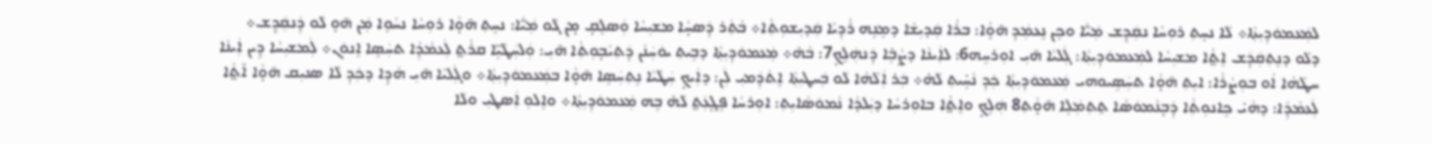ܠܡܲܥܡܘܿܕܼܝܼܬܼܵܐ܀ ܠܵܐ ܢܚܸܬܼ ܪܘܼܚܵܐ ܢܩܲܕܸܫ ܡܲܝ̈ܵܐ ܘܟܸܢ ܢܸܥܡܲܕܼ ܗ̄ܘ̣ܵܐ: ܒܪܵܐ ܩܲܕܝܼܫܵܐ ܕܡܸܢܹܗ ܪܵܕܼܝܵܐ ܩܲܕܝܼܫܘܼܬܼܵܐ܀ ܒܵܬܲܪ ܕܲܣܚ̣ܵܐ ܡܫܝܼܚܵܐ ܘܲܣܠܸܩ̣ ܡ̣ܢ ܓܵܘ ܡܲܝ̈ܵܐ: ܢܚܸܬܼ ܗ̄ܘ̣ܵܐ ܪܘܼܚܵܐ ܢܚܵܘܸܐ ܡܲܢ ܗ̄ܘ̣ ܠܵܘ ܕܲܢܩܲܕܸܫ܀ ܕܠܵܘ ܕܢܸܬܼܩܲܕܲܫ ܐܸܬ݀ܵܐ ܡܫܝܼܚܵܐ ܠܡܲܥܡܘܿܕܼܝܼܬܼܵܐ: ܓܲܠܝܵܐ ܗ̄ܝܼ ܐܘܼܪܚܹܗ6: ܠܐܲܝܢܵܐ ܕܨܵܒܹ̇ܐ ܕܲܢܗܲܠܸܟ̣7: ܒܵܗ̇܀ ܡܲܥܡܘܿܕܼܝܼܬܼܵܐ ܕܒܹܝܬܼ ܝܘܿܚܲܢܵܢ ܕܲܬܼܝܵܒ̣ܘܼܬܼܵܐ ܗ̄ܝܼ: ܘܲܠܚܲܛܵܝܹ̈ܐ ܩܪܵܬ݀ ܠܲܥܡܵܕܼܵܐ ܬܚܲܣܸܐ ܐܸܢܘܿܢ܀ ܠܲܡܫܝܼܚܵܐ ܕܹܝܢ ܐܲܝܢܵܐ ܚܛܵܗܵܐ ܐܵܘ ܒܘܼܨܵܪܵܐ: ܐܝܼܬܼ ܗ̄ܘ̣ܵܐ ܬܚܲܣܹܝܘܗܝ ܡܲܥܡܘܿܕܼܝܼܬܼܵܐ ܟܲܕܼ ܢܵܚܹ̇ܝܬܼ ܠܵܗ̇܀ ܒܲܪ ܐܲܠܵܗܵܐ ܠܵܘ ܒܲܚܛܝܼܬܼܵܐ ܐܸܬ݁ܕܲܡܝܼ ܠܲܢ: ܕܐܲܝܟ̣ ܚܲܛܵܝܵܐ ܢܸܬܼܚܲܣܸܐ ܗ̄ܘ̣ܵܐ ܒܡܲܥܡܘܿܕܼܝܼܬܼܵܐ܀ ܘܓܲܠܝܵܐ ܗ̄ܝܼ ܗܵܕܹܐ ܕܟܲܕܼ ܠܵܐ ܣܢܝܼܩ ܗ̄ܘ̣ܵܐ ܐ̄ܬ݀ܵܐ ܠܲܥܡܵܕܼܵܐ: ܕܗܵܝ̇ ܟܹܐܢܘܼܬܼܵܐ ܕܲܒ̣ܢܵܡܘܿܣܵܐ ܬܸܬܼܡܲܠܸܐ ܗ̄ܘ̣ܵܬܼ8 ܗܲܠܸܟ̣ ܘܐܸܬ݀ܵܐ ܒܐܘܼܪܚܵܐ ܕܝܲܠܕܵܐ ܢܵܡܘܿܣܵܐܝܼܬܼ: ܐܘܼܪܚܵܐ ܦܸܓ̣ܥܲܬ݀ ܠܵܗ̇ ܒܹܗ ܡܲܥܡܘܿܕܼܝܼܬܼܵܐ܀ ܘܐܸܠܘܼ ܐܲܣܛܝܼ ܘܠܵܐ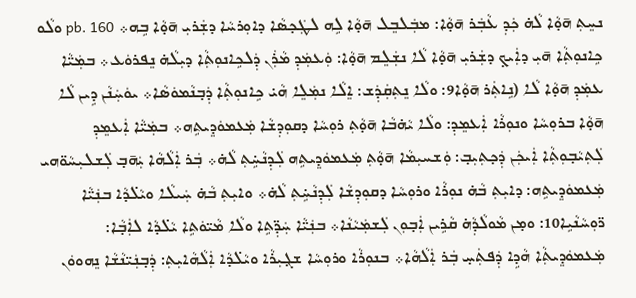ܢܚܸܬܼ ܗ̄ܘ̣ܵܐ ܠܵܗ̇ ܟܲܕܼ ܥܵܒܲܪ ܗ̄ܘ̣ܵܐ: ܡܒܲܠܒܸܠ ܗ̄ܘ̣ܵܐ ܠܹܗ ܠܛܲܟ̣ܣܵܐ ܕܐܘܼܪܚܵܐ ܕܫܲܪܝܼ ܗ̄ܘ̣ܵܐ ܒܹܗ܀ pb. 160 ܘܠܵܘ ܟܹܐܢܘܼܬܼܵܐ ܗ̄ܝܼ ܕܐܲܝܟ̣ ܕܫܲܪܝܼ ܗ̄ܘ̣ܵܐ ܠܵܐ ܢܫܲܠܸܡ ܗ̄ܘ̣ܵܐ: ܘܲܥܡܲܕܼ ܡܵܪܲܢ ܕܲܠܟܹܐܢܘܼܬܼܵܐ ܕܝܼܠܵܗ̇ ܢܸܦܪܘܿܥ܀ ܒܡܲܝ̈ܵܐ ܥܡܲܕܼ ܗ̄ܘ̣ܵܐ ܠܵܐ (ܢܹܐܬܲܪ ܗ̄ܘ̣ܵܐ9: ܘܠܵܐ ܢܸܬܼܩܲܕܲܫ: ܐܸܠܵܐ ܢܡܲܠܸܐ ܗܵܝ̇ ܟܹܐܢܘܼܬܼܵܐ ܕܲܒ̣ܢܵܡܘܿܣܵܐ܀ ܝܘܿܚܲܢܵܢ ܕܹܝܢ ܠܵܐ ܗ̄ܘ̣ܵܐ ܒܪܘܼܚܵܐ ܘܢܘܼܪܵܐ ܐܲܥܡܸܕܼ: ܘܠܵܐ ܝܵܗ̇ܒܵܐ ܗ̄ܘ̣ܵܬܼ ܪܘܼܚܵܐ ܕܩܘܼܕܼܫܵܐ ܡܲܥܡܘܿܕܸܝܬܹܗ܀ ܒܡܲܝ̈ܵܐ ܐܲܥܡܸܕܼ ܠܲܬܼܝܵܒ̣ܘܼܬܼܵܐ ܐܲܝܟܲܢ ܕܲܟ̣ܬܼܝܼܒ̣: ܘܲܫܚܝܼܡܵܐ ܗ̄ܘ̣ܵܬܼ ܡܲܥܡܘܿܕܸܝܬܹܗ ܠܲܕܼܢܵܚܹ̇ܬܼ ܠܵܗ̇܀ ܒܲܪ ܐܲܠܵܗܵܐ ܝܲܗ̄ܒ̣ ܠܲܫܠܝܼܚܵܘ̈ܗܝ ܡܲܥܡܘܿܕܸܝܬܹܗ: ܕܐܝܼܬܼ ܒܵܗ̇ ܢܘܼܪܵܐ ܘܪܘܼܚܵܐ ܕܩܘܼܕܼܫܵܐ ܠܲܕܼܢܵܚܹ̇ܬܼ ܠܵܗ̇܀ ܘܐܝܼܬܼ ܒܵܗ̇ ܚܲܝܠܵܐ ܘܝܵܠ̇ܕܵܐ ܒܢܲܝ̈ܵܐ ܪ̈ܘܼܚܵܢܵܝܹܐ10: ܘܡ̣ܢ ܡܵܘܠܵܕܼܵܗ̇ ܩܵܪܹܝܢ ܐܲܒ̣ܘܼܢ ܠܲܫܡܲܝܵܢܵܐ܀ ܒܢܲܝ̈ܵܐ ܚܲܕܼ̈ܬܹܐ ܘܠܵܐ ܡܵܝ̈ܘܿܬܹܐ ܝܵܠ̇ܕܵܐ ܠܐܲܒ̣ܵܐ: ܡܲܥܡܘܿܕܸܝܬܼܵܐ ܗܵܕܹܐ ܕܲܦܬܲܚ̣ ܒܲܪ ܐܲܠܵܗܵܐ܀ ܒܢܘܼܪܵܐ ܘܪܘܼܚܵܐ ܫܓ̣ܝܼܪܵܐ ܘܝܵܠ̇ܕܵܐ ܐܲܠܵܗܵܐܝܼܬܼ: ܕܲܒ̣ܢܲܝ̈ܢܵܫܵܐ ܢܸܗܘܘܿܢ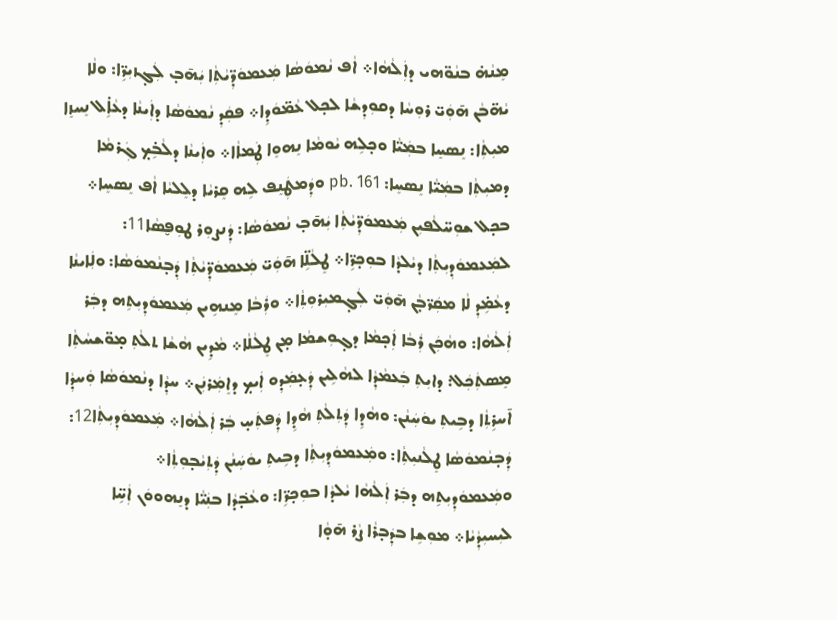ܡܸܢܵܗ̇ ܒܢܵܘ̈ܗܝ ܕܐܲܠܵܗܵܐ܀ ܐܵܦ ܢܵܡܘܿܣܵܐ ܡܲܥܡܘܿܕܼ̈ܝܵܬܼܵܐ ܝܲܗ̄ܒ̣ ܠܲܓ̣ܙܝܼܪܹ̈ܐ: ܘܠܵܐ ܝܵܗ̈ܒܵܢ ܗ̄ܘܲܝ̈ ܪܘܼܚܵܐ ܕܩܘܼܕܼܫܵܐ ܠܟ̣ܠ ܥܵܡ̈ܘܿܕܹܐ܀ ܦܩܲܕܼ ܢܵܡܘܿܣܵܐ ܕܐܲܝܢܵܐ ܕܥܵܐܹ̇ܠ ܢܸܚܙܸܐ ܡܝܼܬܼܵܐ: ܢܸܣܚܸܐ ܒܡܲܝ̈ܵܐ ܘܟ̣ܠܹܗ ܝܵܘܡܵܐ ܢܸܗܘܸܐ ܛܲܡܐܵܐ܀ ܘܐܲܝܢܵܐ ܕܠܵܒܹ̇ܟ̣ ܓܲܪܡܵܐ ܕܡܝܼܬܼܵܐ ܒܡܲܝ̈ܵܐ ܢܸܣܚܸܐ: pb. 161 ܘܕܲܡܛܲܢܸܦ ܠܹܗ ܩܸܪܝܵܐ ܕܠܸܠܝܵܐ ܐܵܦ ܢܸܣܚܸܐ܀ ܒܟ̣ܠ ܫܘܼܚ̈ܠܵܦܝܼܢ ܡܲܥܡܘܿܕܼ̈ܝܵܬܼܵܐ ܝܲܗ̄ܒ̣ ܢܵܡܘܿܣܵܐ: ܕܲܢܨܘܼܪ ܛܘܼܦ̮ܣܵܐ11: ܠܡܲܥܡܘܿܕܼܝܼܬܼܵܐ ܕܝܵܠܕܵܐ ܒܘܼܟ̣ܪܹ̈ܐ܀ ܛܸܠܵܠܹ̈ܐ ܗ̄ܘܲܝ̈ ܡܲܥܡܘܿܕܼ̈ܝܵܬܼܵܐ ܕܲܒ̣ܢܵܡܘܿܣܵܐ: ܘܠܲܐܝܢܵܐ ܕܥܵܡܹ̇ܕܼ ܠܵܐ ܡܩܲܪ̈ܒ̣ܵܢ ܗ̄ܘܲܝ̈ ܠܲܓ̣ܡܝܼܪܘܼܬܼܵܐ܀ ܘܪܲܒܵܐ ܡܸܢܗܹܝܢ ܡܲܥܡܘܿܕܼܝܼܬܹܗ ܕܒܲܪ ܐܲܠܵܗܵܐ: ܘܗܵܟܲܢ ܪܲܒܵܐ ܐܲܟ̣ܡܵܐ ܕܓ̣ܘܼܫܡܵܐ ܡ̣ܢ ܛܸܠܵܠܵܐ܀ ܡܵܕܹܝܢ ܗܵܫܵܐ ܬܠܵܬܼ ܡ̣ܘ̈ܫܚܵܬܼܵܐ ܡܸܣܬܲܟܲܠ: ܕܐܝܼܬܼ ܒܲܥܡܵܕܼܵܐ ܠܗܵܠܹܝܢ ܕܲܥ̣ܡܲܕܼܘ ܐܲܝܟ̣ ܕܐܸܡܲܪܢܲܢ܀ ܚܕܼܵܐ ܕܢܵܡܘܿܣܵܐ ܘܲܚܕܼܵܐ ܐ̄ܚܪܹܬܼܵܐ ܕܒܹܝܬܼ ܝܘܿܚܲܢܵܢ: ܘܗܵܕܹܐ ܕܲܬܼܠܵܬܼ ܗܵܕܹܐ ܕܲܦܬܲܚ̣ ܒܲܪ ܐܲܠܵܗܵܐ܀ ܡܲܥܡܘܿܕܼܝܼܬܼܵܐ12: ܕܲܒ̣ܢܵܡܘܿܣܵܐ ܛܸܠܵܢܝܼܬܼܵܐ: ܘܡܲܥܡܘܿܕܼܝܼܬܼܵܐ ܕܒܹܝܬܼ ܝܘܿܚܲܢܵܢ ܕܲܬܼܝܵܒ̣ܘܼܬܼܵܐ܀ ܘܡܲܥܡܘܿܕܼܝܼܬܹܗ ܕܒܲܪ ܐܲܠܵܗܵܐ ܝܵܠܕܵܐ ܒܘܼܟ̣ܪܹ̈ܐ: ܘܥܵܒ̣݁ܕܵܐ ܒܢܲܝ̈ܵܐ ܕܢܸܗܘܘܿܢ ܐܲܚܹ̈ܐ ܠܝܼܚܝܼܕܼܵܝܵܐ܀ ܡܘܼܫܹܐ ܒܕܲܒ̣ܪܵܐ ܨܵܪ ܗ̄ܘ̣ܵܐ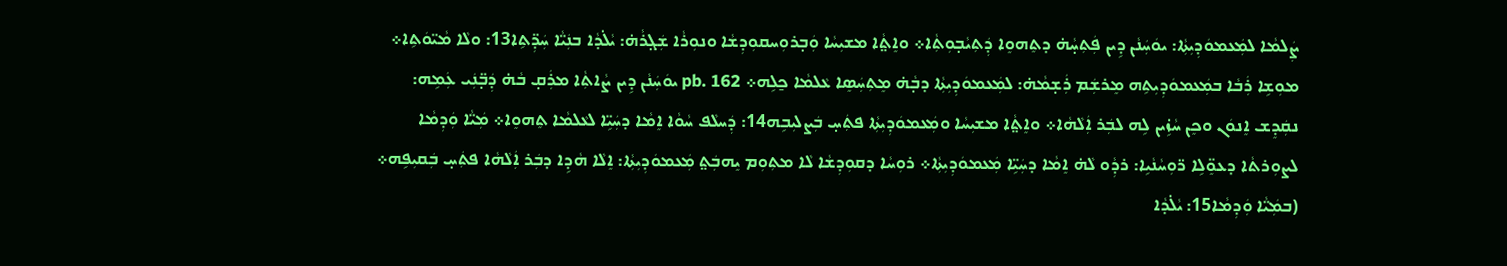ܨܲܠܡܵܐ ܠܡܲܥܡܘܿܕܼܝܼܬܼܵܐ: ܝܘܿܚܲܢܵܢ ܕܹܝܢ ܦܲܬܼܚ̣ܵܗ̇ ܕܬܸܗܘܸܐ ܕܲܬܼܝܵܒ̣ܘܼܬܼܵܐ܀ ܘܐܸܬ݀ܵܐ ܡܫܝܼܚܵܐ ܘܲܒ̣ܪܘܼܚܩܘܼܕܼܫܵܐ ܘܢܘܼܪܵܐ ܫܲܓ̣ܪܵܗ̇: ܝܵܠ̇ܕܵܐ ܒܢܲܝ̈ܵܐ ܚܲܕܼ̈ܬܹܐ13: ܘܠܵܐ ܡܵܝ̈ܘܿܬܹܐ܀ ܡܘܼܫܹܐ ܪܲܒܵܐ ܒܡܲܥܡܘܿܕܼܝܼܬܹܗ ܡܸܪܫܲܡ ܪܲܫ̣ܡܵܗ̇: ܠܡܲܥܡܘܿܕܼܝܼܬܼܵܐ ܕܒ̣ܵܗ̇ ܡܸܬܼܚܲܣܸܐ ܥܵܠܡܵܐ ܟ̱ܠܹܗ܀ pb. 162 ܝܘܿܚܲܢܵܢ ܕܹܝܢ ܨܵܐܬܼܵܐ ܡܪܲܩ̣ ܒܵܗ̇ ܕܲܒ̣̈ܢܲܝ ܥܲܡܹܗ: ܢܩܲܕܸܫ ܐܸܢܘܿܢ ܘܟܸܢ ܚܵܙܹ̇ܝܢ ܠܹܗ ܠܒܲܪ ܐܲܠܵܗܵܐ܀ ܘܐܸܬ݀ܵܐ ܡܫܝܼܚܵܐ ܘܡܲܥܡܘܿܕܼܝܼܬܼܵܐ ܦܬܲܚ̣ ܒܲܨܠܝܼܒܹܗ14: ܕܲܚܠܵܦ ܚܵܘܵܐ ܐܸܡܵܐ ܕܚܲܝܹ̈ܐ ܠܥܵܠܡܵܐ ܬܸܗܘܸܐ܀ ܡܲܝ̈ܵܐ ܘܲܕܼܡܵܐ ܠܨܘܼܪܬܵܐ ܕܥܘܸ̈ܠܹܐ ܪ̈ܘܼܚܵܢܵܝܹܐ: ܪܕܼܵܘ ܠܵܗ̇ ܐܸܡܵܐ ܕܚܲܝܹ̈ܐ ܡܲܥܡܘܿܕܼܝܼܬܼܵܐ܀ ܪܘܼܚܵܐ ܕܩܘܼܕܼܫܵܐ ܠܵܐ ܡܬܼܘܼܡ ܝܸܗܒܲܬ݀ ܡܲܥܡܘܿܕܼܝܼܬܼܵܐ: ܐܸܠܵܐ ܗܵܕܹܐ ܕܒܲܪ ܐܲܠܵܗܵܐ ܦܬܲܚ̣ ܒܲܩܝܼܦܹܗ܀ (ܒܡܲܝ̈ܵܐ ܘܲܕܼܡܵܐ15: ܝܵܠ̇ܕܵܐ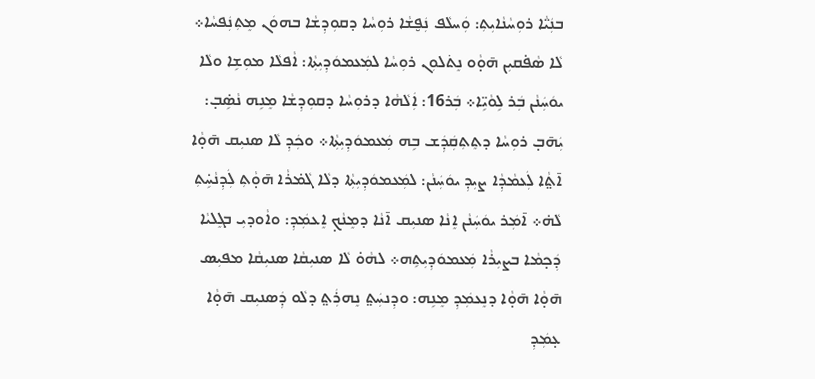ܒܢܲܝ̈ܵܐ ܪܘܼܚܵܢܵܐܝܼܬܼ: ܘܲܚܠܵܦ ܢܲܦ̮ܫܵܐ ܪܘܼܚܵܐ ܕܩܘܼܕܼܫܵܐ ܒܗܘܿܢ ܡܸܬܼܢܲܦܚܵܐ܀ ܠܵܐ ܣܵܦ̇ܩܝܼܢ ܗ̄ܘ̣ܵܘ ܢܸܬ݁ܠܘܼܢ ܪܘܼܚܵܐ ܠܡܲܥܡܘܿܕܼܝܼܬܼܵܐ: ܐܵܦܠܵܐ ܡܘܼܫܹܐ ܘܠܵܐ ܝܘܿܚܲܢܵܢ ܒܲܪ ܠܹܘܵܝܹ̈ܐ܀ ܒܲܪ16: ܐܲܠܵܗܵܐ ܕܪܘܼܚܵܐ ܕܩܘܼܕܼܫܵܐ ܡܸܢܹܗ ܢܵܣܹ̇ܒ̣: ܝܲܗ̄ܒ̣ ܪܘܼܚܵܐ ܕܬܸܬܼܩܲܕܲܫ ܒܹܗ ܡܲܥܡܘܿܕܼܝܼܬܼܵܐ܀ ܘܟܲܕܼ ܠܵܐ ܣܢܝܼܩ ܗ̄ܘ̣ܵܐ ܐ̄ܬ݀ܵܐ ܠܲܥܡܵܕܼܵܐ ܨܝܼܕܼ ܝܘܿܚܲܢܵܢ: ܠܡܲܥܡܘܿܕܼܝܼܬܼܵܐ ܕܠܵܐ ܓܵܡ̇ܪܵܐ ܗ̄ܘ̣ܵܬܼ ܠܲܕܼܢܵܚܹ̇ܬܼ ܠܵܗ̇܀ ܐ̄ܡܲܪ ܝܘܿܚܲܢܵܢ ܐܸܢܵܐ ܣܢܝܼܩ ܐ̄ܢܵܐ ܕܡܸܢܵܟ̣ ܐܸܥܡܲܕܼ: ܘܐܵܘܕܝܼ ܒܓܸܠܝܵܐ ܕܲܟ̣ܡܵܐ ܒܨܝܼܪܵܐ ܡܲܥܡܘܿܕܼܝܼܬܹܗ܀ ܠܗܵܘ̇ ܠܵܐ ܣܢܝܼܩܵܐ ܣܢܝܼܩܵܐ ܡܦܝܼܣ ܗ̄ܘ̣ܵܐ ܗ̄ܘ̣ܵܐ ܕܢܸܥܡܲܕܼ ܡܸܢܹܗ: ܘܕܼܢܚܲܬ݀ ܢܸܗܪܲܬ݀ ܕܠܵܘ ܕܲܣܢܝܼܩ ܗ̄ܘ̣ܵܐ ܥ̣ܡܲܕܼ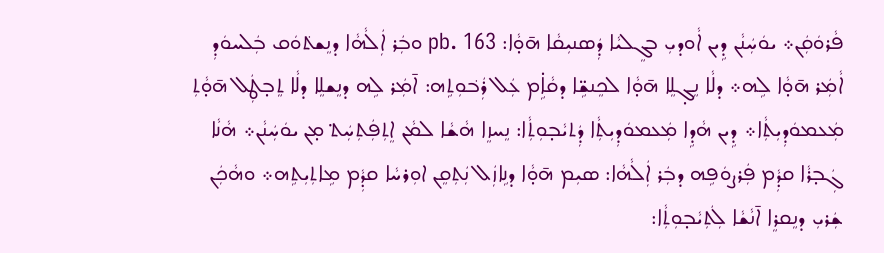ܦܵܪܘܿܩܲܢ܀ ܝܘܿܚܲܢܵܢ ܕܹܝܢ ܐܵܘܕܝܼ ܒܓܸܠܝܵܐ ܕܲܣܢܝܼܩܵܐ ܗ̄ܘ̣ܵܐ: pb. 163 ܘܒܲܪ ܐܲܠܵܗܵܐ ܕܢܸܫܬ݁ܘܿܩ ܒܲܠܚܘܿܕܼ ܐܵܡܲܪ ܗ̄ܘ̣ܵܐ ܠܹܗ܀ ܕܠܵܐ ܢܸܓ̣ܠܸܐ ܗ̄ܘ̣ܵܐ ܠܟܸܢܫܹ̈ܐ ܕܩܵܐܹ̇ܡ ܥܲܠ ܪܲܒ݁ܘܼܬܹܗ: ܐ̄ܡܲܪ ܠܹܗ ܕܢܸܫܠܸܐ ܕܠܵܐ ܬܸܒ̣ܛܲܠ ܗ̄ܘ̣ܵܬܼ ܡܲܥܡܘܿܕܼܝܼܬܼܵܐ܀ ܕܹܝܢ ܗܵܕܹܐ ܡܲܥܡܘܿܕܼܝܼܬܼܵܐ ܕܲܬܝܵܒ̣ܘܼܬܼܵܐ: ܢܸܚܙܸܐ ܗܵܫܵܐ ܠܡܵܢ ܐܸܬܼܦܲܬܼܚܲܬ݀ ܡ̣ܢ ܝܘܿܚܲܢܵܢ܀ ܗܵܢܵܐ ܓܲܒ̣ܪܵܐ ܩܕܼܵܡ ܦܲܪܨܘܿܦܹܗ ܕܒܲܪ ܐܲܠܵܗܵܐ: ܣܝܼܡ ܗ̄ܘ̣ܵܐ ܕܢܹܐܙܲܠ ܢܲܬܼܩܸܢ ܐܘܼܪܚܵܐ ܩܕܼܵܡ ܡܹܐܬܼܝܼܬܹܗ܀ ܘܗܵܟܲܢ ܫܲܪܝܼ ܕܢܸܩܪܸܐ ܐ̄ܢܵܫܵܐ ܠܲܬܼܝܵܒ̣ܘܼܬܼܵܐ: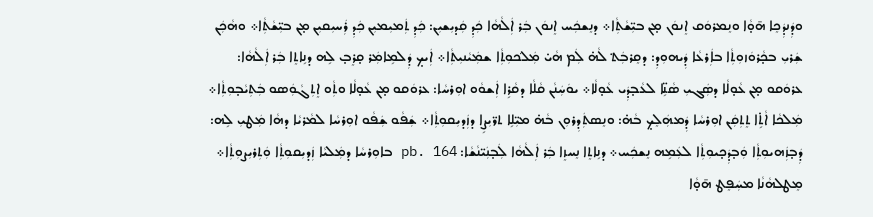ܘܕܲܢܕܲܟܸܐ ܗ̄ܘ̣ܵܐ ܘܢܸܡܪܘܿܩ ܐܸܢܘܿܢ ܡ̣ܢ ܒܝܼ̈ܫܵܬܼܵܐ܀ ܕܢܸܫܟܲܚ ܐܸܢܘܿܢ ܒܲܪ ܐܲܠܵܗܵܐ ܟܲܕܼ ܩܲܕܝܼܫܝܼܢ: ܟܲܕܼ ܬܲܡܝܼܡܝܼܢ ܟܲܕܼ ܪܲܚܝܼܩܝܼܢ ܡ̣ܢ ܒܝܼ̈ܫܵܬܼܵܐ܀ ܘܗܵܟܲܢ ܫܲܪܝܼ ܒܟ̣ܵܪܘܿܙܘܼܬܼܵܐ ܒܐܲܪܥܵܐ ܕܲܝܗܘܼܕܼ: ܕܩܸܪܒܲܬ݀ ܠܵܗ̇ ܠܲܡ ܗܵܝ̇ ܡܲܠܟ݁ܘܼܬܼܵܐ ܫܡܲܝܵܢܝܼܬܼܵܐ܀ ܐܲܝܟ̣ ܕܲܠܡܹܐܡܲܪ ܩ̣ܪܸܒ̣ ܠܹܗ ܕܢܹܐܬܸܐ ܒܲܪ ܐܲܠܵܗܵܐ: ܥܪܘܿܩܘ ܡ̣ܢ ܥܵܘ̣ܠܵܐ ܕܣܲܓܝܼ ܣܵܢܹ̈ܐ ܠܥܵܒ̣ܕܲܝ ܥܵܘ̣ܠܵܐ܀ ܝܘܿܚܲܢܵܢ ܩܵܠܵܐ ܕܩܵܪܹܐ ܐܲܫܘܵܘ ܐܘܼܪܚܵܐ: ܥܪܘܿܩܘ ܡ̣ܢ ܥܵܘ̣ܠܵܐ ܘܬܼܵܘ ܐܸܬܼܓܵܘܲܣܘ ܒܲܬܼܝܵܒ̣ܘܼܬܼܵܐ܀ ܡܲܠܟܵܐ ܐܵܬܹ̇ܐ ܬܸܬܼܩܲܢ ܐܘܼܪܚܵܐ ܕܲܡܗܲܠܸܟ̣ ܒܵܗ̇: ܘܢܸܣܬܲܕܼܪܘܼܢ ܒܵܗ̇ ܡܝܼ̈ܠܹܐ ܬܪ̈ܝܼܨܹܐ ܕܙܲܕܝܼܩܘܼܬܼܵܐ܀ ܫܲܦܵܘ ܫܲܦܵܘ ܐܘܼܪܚܵܐ ܠܡܵܪܝܵܐ ܕܗܵܐ ܡܲܛܝܼ ܠܹܗ: ܕܲܒ̣ܙܲܗܝܘܼܬܼܵܐ ܘܲܒ̣ܕܲܟ̣ܝܘܼܬܼܵܐ ܠܥܲܡܹܗ ܢܸܫܟܲܚ܀ ܕܢܹܐܬܸܐ ܢܸܚܙܸܐ ܒܲܪ ܐܲܠܵܗܵܐ ܠܲܒ̣ܢܲܝ̈ܢܵܫܵܐ: pb. 164 ܒܐܘܼܪܚܵܐ ܕܡܲܠܝܵܐ ܙܲܕܝܼܩܘܼܬܼܵܐ ܘܲܬܼܪܝܼܨܘܼܬܼܵܐ܀ ܡܸܛܠܗܵܢܵܐ ܡܚܲܦܸܛ ܗ̄ܘ̣ܵܐ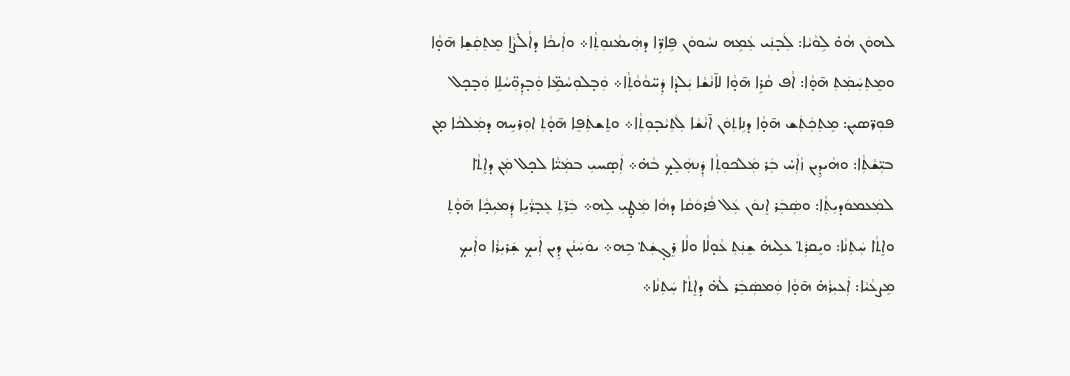ܠܗܘܿܢ ܗܵܘ̇ ܠܹܘܵܝܵܐ: ܠܲܒ̣ܢܲܝ ܥܲܡܹܗ ܢܚܵܘܘܿܢ ܦܹܐܪܹ̈ܐ ܕܗܲܝܡܵܢܘܼܬܼܵܐ܀ ܘܐܲܝܟܵܐ ܕܐܵܠ̇ܨܵܐ ܡܸܬܼܩܲܫܸܐ ܗ̄ܘ̣ܵܐ ܘܡܸܬܼܚܲܡܲܬܼ ܗ̄ܘ̣ܵܐ: ܐܵܦ ܩܵܪܹܐ ܗ̄ܘ̣ܵܐ ܠܐ̄ܢܵܫܵܐ ܝܲܠܕܵܐ ܕܲܚ̈ܘܵܘܵܬܼܵܐ܀ ܘܲܒ̣ܠܘܼܚܵܡܹ̈ܐ ܘܲܒ̣ܕܼܘܼ̈ܚܵܠܹܐ ܘܲܒ̣ܟ̣ܠ ܦܘܼܪ̈ܣܝܼܢ: ܡܸܬܼܟܲܬܲܫ ܗ̄ܘ̣ܵܐ ܕܢܹܐܬܼܘܿܢ ܐ̄ܢܵܫܵܐ ܠܲܬܼܝܵܒ̣ܘܼܬܼܵܐ܀ ܘܬܸܫܬܲܦܸܐ ܗ̄ܘ̣ܵܬܼ ܐܘܼܪܚܹܗ ܕܡܲܠܟܵܐ ܡ̣ܢ ܒܝܼ̈ܫܵܬܼܵܐ: ܘܗܵܝܕܹܝܢ ܙܵܐܲܚ̇ ܒܲܪ ܡܲܠܟ݁ܘܼܬܼܵܐ ܕܲܢܗܲܠܸܟ̣ ܒܵܗ̇܀ ܐܲܣ̣ܚܝܼ ܒܡܲܝ̈ܵܐ ܠܟ̣ܠ ܡܲܢ ܕܐܸܬ݀ܵܐ ܠܡܲܥܡܘܿܕܝܼܬܼܵܐ: ܘܣܲܒܲܪ ܐܸܢܘܿܢ ܥܲܠ ܦܵܪܘܿܩܵܐ ܕܗܵܐ ܡܲܛ̣ܝܼ ܠܹܗ܀ ܒܲܪ̄ܬܼ ܥܸܒ̣ܪ̈ܵܝܹܐ ܕܲܡܝܼܟ̣ܵܐ ܗ̄ܘ̣ܵܬܼ ܘܐܸܬ݀ܵܐ ܚܲܬܼܢܵܐ: ܘܝܸܩܪܲܬ݀ ܥܠܹܝܗ̇ ܫܸܢܲܬܼ ܥܵܘ̣ܠܵܐ ܘܠܵܐ ܪܸܓ̣ܫܲܬ݀ ܒܹܗ܀ ܝܘܿܚܲܢܵܢ ܕܹܝܢ ܐܲܝܟ̣ ܫܲܪܝܼܪܵܐ ܘܐܲܝܟ̣ ܡܸܨܥܵܝܵܐ: ܐܲܥܝܼܪܵܗ̇ ܗ̄ܘ̣ܵܐ ܘܲܡܣܲܒܲܪ ܠܵܗ̇ ܕܐܸܬ݀ܵܐ ܚܲܬܼܢܵܐ܀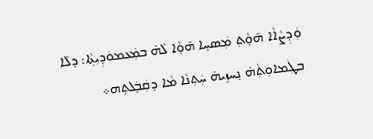ܘܲܕܼܨܵܐܵܐ ܗ̄ܘ̣ܵܬܼ ܡܲܣܚܸܐ ܗ̄ܘ̣ܵܐ ܠܵܗ̇ ܒܡܲܥܡܘܿܕܼܝܼܬܼܵܐ: ܕܠܵܐ ܒܛܲܡܐܘܼܬܼܵܗ̇ ܢܸܚܙܹܝܗ̇ ܚܲܬܼܢܵܐ ܡܵܐ ܕܩܲܒܸ݁ܠܬܹܗ܀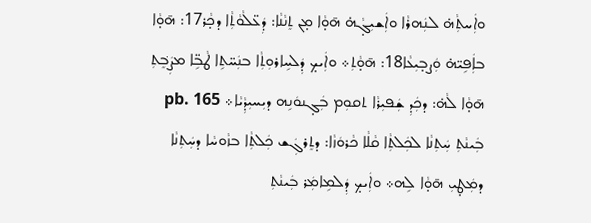ܘܐܲܚܬܼܵܗ̇ ܠܢܲܗܪܵܐ ܘܐܲܫܝܼܓ̣ܵܗ̇ ܗ̄ܘ̣ܵܐ ܡ̣ܢ ܬܸܢܵܢܵܐ: ܕܲܥ̈ܠܵܘܵܬܼܵܐ ܕܟ̣ܵܪ17: ܗ̄ܘ̣ܵܐ ܒܐܲܦܹܝ̈ܗ̇ ܘܲܨܒ̣ܝܼܥܵܐ18: ܗ̄ܘ̣ܵܬܼ܀ ܘܐܲܝܟ̣ ܕܲܠܚܹܐܪܘܼܬܼܵܐ ܒܢܲܚ̈ܬܹܐ ܛܵܒܹ̈ܐ ܡܨܲܒܸ݁ܬܼ ܗ̄ܘ̣ܵܐ ܠܵܗ̇: ܕܟܲܕܼ ܫܲܦܝܼܪܵܐ ܬܩܘܼܡ ܒܲܓ̣ܢܘܿܢܹܗ ܕܝܼܚܝܼܕܼܵܝܵܐ܀ pb. 165 ܒܲܝܢܵܬܼ ܚܲܬܼܢܵܐ ܠܟܲܠܬܼܵܐ ܩܵܠܵܐ ܟܵܪܘܿܙܵܐ: ܕܬܸܪܓܲܫ ܟܲܠܬܼܵܐ ܒܙܵܘܚܵܐ ܕܚܲܬܼܢܵܐ ܕܡܲܛ̣ܝܼ ܗ̄ܘ̣ܵܐ ܠܹܗ܀ ܘܐܲܝܟ̣ ܕܲܠܡܹܐܡܲܪ ܒܲܝܢܵܬܼ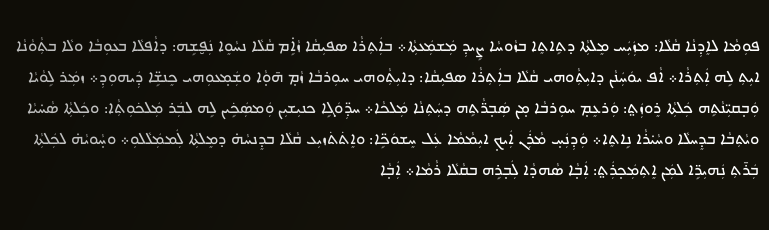ܦܘܼܡܵܐ ܠܐܸܕܼܢܵܐ ܩܵܠܵܐ: ܡܙܲܝܲܚ ܡܸܠܬܼܵܐ ܕܬܹܐܬܸܐ ܒܙܵܘܚܵܐ ܨܹܝܕܼ ܡܲܫܡܲܥܬܼܵܐ܀ ܒܐܲܬܼܪܵܐ ܣܦܝܼܩܵܐ ܙܵܐܹ̇ܡ ܩܵܠܵܐ ܢܚܵܘܸܐ ܢܲܦ̮ܫܹܗ: ܕܐܵܦܠܵܐ ܒܥܘܼܒܵܐ ܘܠܵܐ ܒܬܼܵܘܵܢܵܐ ܐܝܼܬܼ ܠܹܗ ܐܲܬܼܪܵܐ܀ ܐܵܦ ܝܘܿܚܲܢܵܢ ܕܐܝܼܬܼܵܘܗܝ ܩܵܠܵܐ ܒܐܲܬܼܪܵܐ ܣܦܝܼܩܵܐ: ܕܐܝܼܬܼܵܘܗܝ ܚܘܼܪܒܵܐ ܙܵܡ̣ ܗ̄ܘ̣ܵܐ ܘܫܲܡ̣ܥܘܼܗܝ ܟܸܢܫܹ̈ܐ ܕܲܝܗܘܼܕܼ܀ ܙܡܲܪ ܠܹܘܵܝܵܐ ܘܲܒ̣ܩܝܼ̈ܢܵܬܹܗ ܟܲܠܬܼܵܐ ܪܸܘܙܲܬ݀: ܘܲܪܥܸܡ̣ ܚܘܼܪܒܵܐ ܡ̣ܢ ܣܲܒ̣ܪ̈ܵܬܹܗ ܕܚܲܬܼܢܵܐ ܡܲܠܟܵܐ܀ ܚܕܼ̈ܘܿܓܹܐ ܟܢܝܼܫܝܼܢ ܘܲܡܣܲܟܹ݁ܝܢ ܠܹܗ ܠܒܲܪ ܡܲܠܟ݁ܘܼܬܼܵܐ: ܘܟܲܠܬܼܵܐ ܣܵܚ̇ܝܵܐ ܘܝܵܬܼܒܵܐ ܒܕܸܚܠܵܐ ܘܚܵܝ̇ܪܵܐ ܢܹܐܬܸܐ܀ ܘܲܕܼܢܲܚ̣ ܡܵܪܲܢ ܐܲܝܟ̣ ܐܝܼܡܵܡܵܐ ܥܲܠ ܚܸܫܘܿܟܹ̈ܐ: ܘܐܸܬ݁ܬ݁ܙܝܼܥ ܩܵܠܵܐ ܒܕܸܢܚܵܗ̇ ܕܡܸܠܬܼܵܐ ܠܲܡܡܲܠܵܠܘܼ܀ ܘܚ̣ܵܘܝܵܗ̇ ܠܟܲܠܬܼܵܐ ܒܲܪ̄ܬܼ ܢܲܗܝܼܪܹ̈ܐ ܠܡܲܢ ܐܸܬܼܡܲܟ̣ܪܲܬ݀: ܐܲܒ̣ܵܐ ܣܵܗܕܵܐ ܠܲܒ̣ܪܹܗ ܒܩܵܠܵܐ ܪܵܡܵܐ܀ ܐܲܒ̣ܵܐ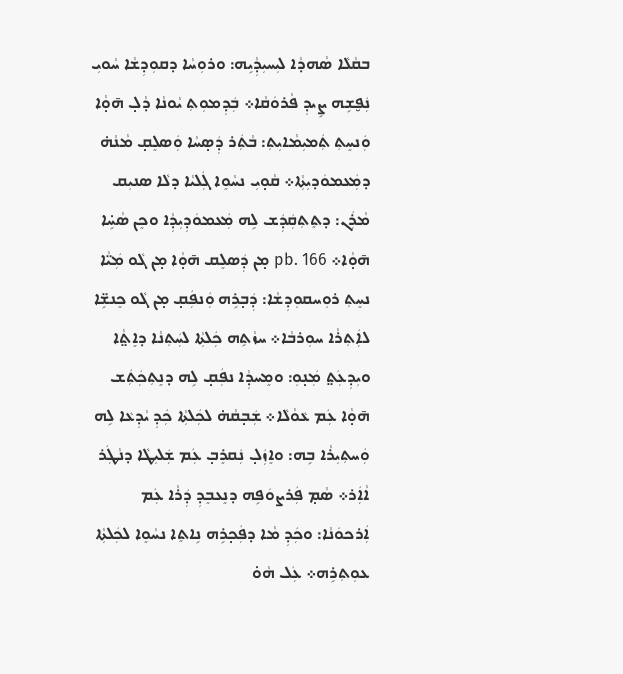ܒܩܵܠܵܐ ܣܵܗܕܵܐ ܠܝܼܚܝܼܕܼܵܝܹܗ: ܘܪܘܼܚܵܐ ܕܩܘܼܕܼܫܵܐ ܚܵܘܝܼ ܢܲܦ̮ܫܹܗ ܨܹܝܕܼ ܦܵܪܘܿܩܵܐ܀ ܒܲܕܼܡܘܼܬܼ ܝܵܘܢܵܐ ܕܵܠ̣ ܗ̄ܘ̣ܵܐ ܘܲܢܚܸܬܼ ܬܲܡܝܼܡܵܐܝܼܬܼ: ܒܵܬܲܪ ܕܲܣ̣ܚܵܐ ܘܲܣܠܸܩ̣ ܡܵܢܵܗ̇ ܕܡܲܥܡܘܿܕܝܼܬܼܵܐ܀ ܩܵܘ̣ܝܼ ܢܚܵܘܸܐ ܓܲܠܝܵܐ ܕܠܵܐ ܣܢܝܼܩ ܡܵܪܲܢ: ܕܬܸܬܼܩܲܕܲܫ ܠܹܗ ܡܲܥܡܘܿܕܼܝܼܕܼܵܐ ܘܟܸܢ ܣܵܚܹ̇ܐ ܗ̄ܘ̣ܵܐ܀ pb. 166 ܡ̣ܢ ܕܲܣܠܸܩ ܗ̄ܘ̣ܵܐ ܡ̣ܢ ܓܵܘ ܡܲܝ̈ܵܐ ܢܚܸܬܼ ܪܘܼܚܩܘܼܕܼܫܵܐ: ܕܲܒ̣ܪܹܗ ܘܲܢܦܲܩ̣ ܡ̣ܢ ܓܵܘ ܟܸܢܫܹ̈ܐ ܠܐܲܬܼܪܵܐ ܚܘܼܪܒܵܐ܀ ܚܙܵܬܹܗ ܟܲܠܬܼܵܐ ܠܚܲܬܼܢܵܐ ܕܐܸܬ݀ܵܐ ܘܝܼܕܼܥܲܬ݀ ܡܲܢ̣ܘܼ: ܘܡܸܚܕܼܵܐ ܢܦܲܩ̣ ܠܹܗ ܕܢܸܬܼܟܲܬܲܫ ܗ̄ܘ̣ܵܐ ܥܲܡ ܥܵܘܵܠܵܐ܀ ܫܲܒ̣ܩܵܗ̇ ܠܟܲܠܬܼܵܐ ܟܲܕܼ ܝܵܕܼܥܵܐ ܠܹܗ ܘܲܚܬܼܝܼܪܵܐ ܒܹܗ: ܘܐܸܙܲܠ̣ ܢܲܩܪܸܒ̣ ܥܲܡ ܫܲܠܝܼܛܵܐ ܕܢܵܛܲܪ ܐܵܐܲܪ܀ ܣܵܡ̣ ܦܲܪܨܘܿܦܹܗ ܕܢܸܥܒܸܕܼ ܕܲܪܵܐ ܥܲܡ ܐܲܪܟܘܿܢܵܐ: ܘܟܲܕܼ ܡܵܐ ܕܦܲܟ̣ܪܹܗ ܢܹܐܬܸܐ ܢܚܵܘܸܐ ܠܟܲܠܬܼܵܐ ܥܘܼܬܼܪܹܗ܀ ܥܲܠ ܗܵܘ̇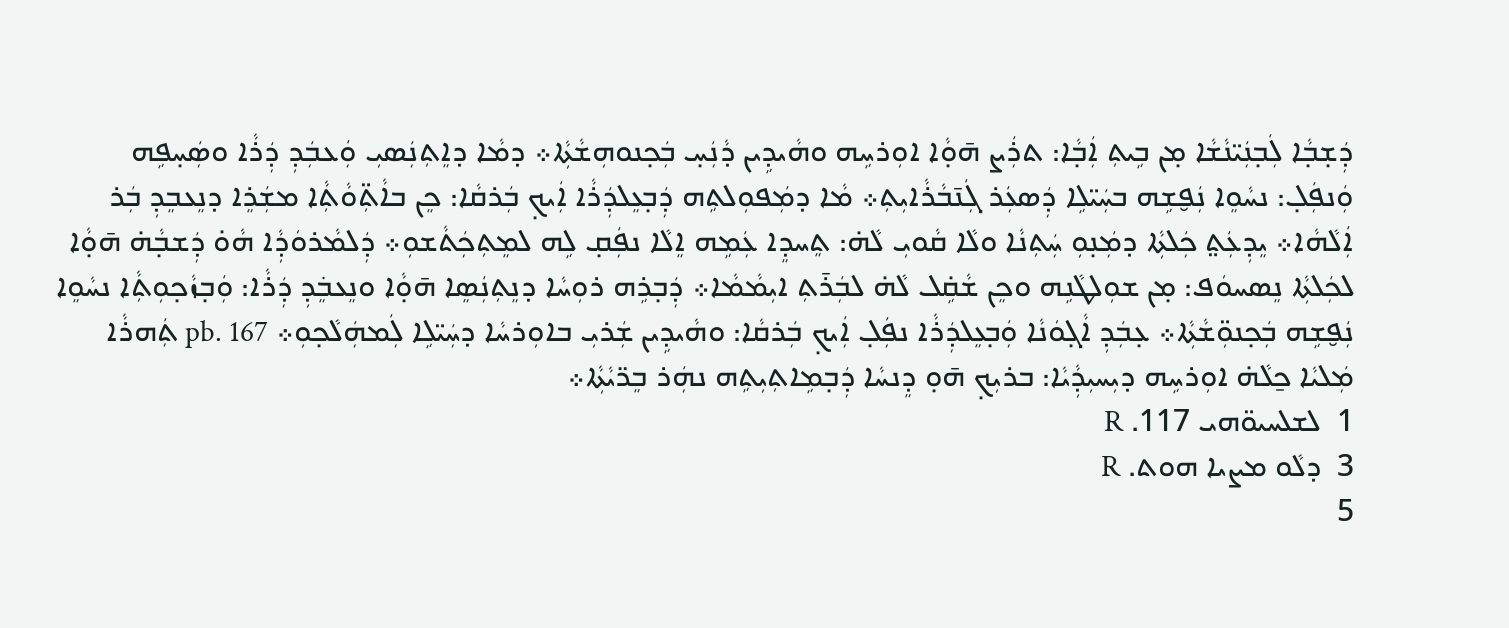ܕܲܫ̣ܒ̣ܵܐ ܠܲܒ̣ܢܲܝ̈ܢܵܫܵܐ ܡ̣ܢ ܒܹܝܬܼ ܐܲܒ̣ܵܐ: ܬܪܲܨ ܗ̄ܘ̣ܵܐ ܐܘܼܪܚܹܗ ܘܗܵܝܕܹܝܢ ܕܵܢܲܚ̣ ܒܲܟ̣ܢܘܗܼܫܵܬܼܵܐ܀ ܕܡܵܐ ܕܐܸܬܼܢܲܣܝܼ ܘܲܥܒܲܕܼ ܕܲܪܵܐ ܘܣܲܚ̣ܦܹܗ ܘܲܢܦܲܠ̣: ܢܚܵܘܸܐ ܢܲܦ̮ܫܹܗ ܒܚܲܝ̈ܠܹܐ ܕܲܣܥܲܪ ܓܲܢ̄ܒܵܪܵܐܝܼܬܼ܀ ܡܵܐ ܕܡܲܦܘܼܠܬܹܗ ܕܲܒ̣ܥܸܠܕܲܪܵܐ ܐܲܝܟ̣ ܒܲܪܩܵܐ: ܟܸܢ ܒܐܵܬܼ̈ܘܵܬܼܵܐ ܡܫܲܪܸܐ ܕܢܸܥܒܸܕܼ ܒܲܪ ܐܲܠܵܗܵܐ܀ ܝܸܕܼܥܲܬ݀ ܟܲܠܬܼܵܐ ܕܡܲܢ̣ܘܼ ܚܲܬܼܢܵܐ ܘܠܵܐ ܩܵܘܝܼ ܠܵܗ̇: ܬܸܚܕܸܐ ܥܲܡܹܗ ܐܸܠܵܐ ܢܦܲܩ̣ ܠܹܗ ܠܡܸܬܼܟܲܬܵܫܘܼ܀ ܕܲܠܡܵܪܘܿܕܼܵܐ ܗܵܘ̇ ܕܲܫܒ̣ܵܗ̇ ܗ̄ܘ̣ܵܐ ܠܟܲܠܬܼܵܐ ܢܸܣܚܘܿܦ: ܡ̣ܢ ܫܘܼܠܛܵܢܹܗ ܘܟܸܢ ܫܵܩܹ̇ܠ ܠܵܗ̇ ܠܒܲܪ̄ܬܼ ܐܝܼܡܵܡܵܐ܀ ܕܲܒ̣ܪܹܗ ܪܘܼܚܵܐ ܕܢܸܬܼܢܲܣܸܐ ܗ̄ܘ̣ܵܐ ܘܢܸܥܒܸ݁ܕܼ ܕܲܪܵܐ: ܘܲܒ̣ܙܵܟ̣ܘܼܬܼܵܐ ܢܚܵܘܸܐ ܢܲܦ̮ܫܹܗ ܒܲܟ̣ܢܘܼ̈ܫܵܬܼܵܐ܀ ܥ̣ܒܲܕܼ ܐܵܓ̣ܘܿܢܵܐ ܘܲܒ̣ܥܸܠܕܲܪܵܐ ܢܦܲܠ̣ ܐܲܝܟ̣ ܒܲܪܩܵܐ: ܘܗܵܝܕܹܝܢ ܫܲܪܝܼ ܒܐܘܼܪܚܵܐ ܕܚܲܝ̈ܠܹܐ ܠܲܡܗܲܠܵܟ̣ܘܼ܀ pb. 167 ܬܲܗܪܵܐ ܡܲܠܝܵܐ ܟ̱ܠܵܗ̇ ܐܘܼܪܚܹܗ ܕܝܼܚܝܼܕܼܵܝܵܐ: ܒܪܝܼܟ̣ ܗ̄ܘ̣ ܕܸܢܚܵܐ ܕܲܒ̣ܡܹܐܬܼܝܼܬܹܗ ܢܗܲܪ ܒܸܪ̈ܝܵܬܼܵܐ܀
1  ܠܫܠܚܝܘ̈ܗܝ 117. R
3  ܕܠܵܘ ܡܨܝܐ ܗܘܬ. R
5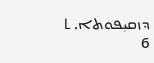ܕܙܩܝܼܦܘܬܐ. L
6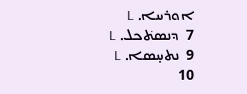ܐܘܪܚܐ. L
7  ܕܢܣܬ݁ܟܠ. L
9  ܢܬܚ̣ܣܐ. L
10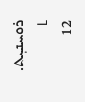ܪܘܚܢܝܼܬ. L
12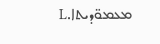ܡܥܡܘ̈ܕܝܬܐ.L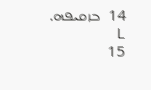14  ܒܙܩܝܦܗ. L
15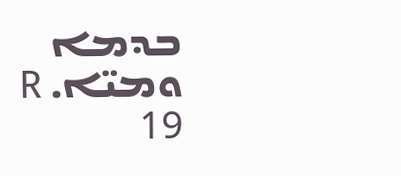ܒܕܡܐ ܘܡܝ̈ܐ. R
19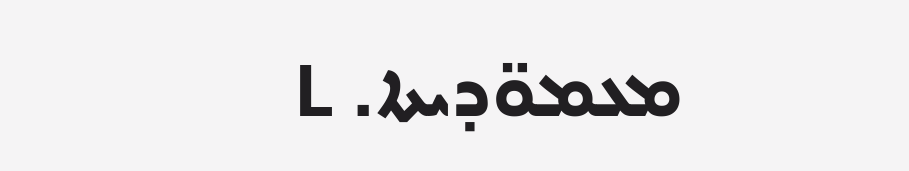ܡܥܡܘ̈ܕܝܬܐ. L